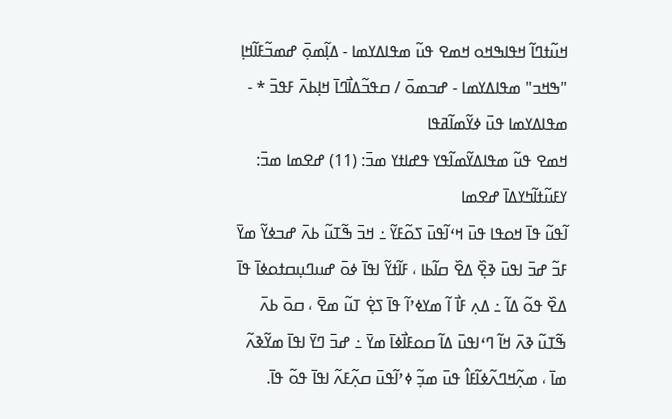ߞߎ߬ߙߣߊ߬ ߞߟߊߒߞߋ ߞߘߐ ߟߎ߬ ߘߟߊߡߌߘߊ - ߡߊ߲߬ߘߋ߲߫ ߝߘߏ߬ߓߊ߬ߞߊ߲ "ߒߞߏ" ߘߟߊߡߌߘߊ - ߝߏߘߋ߫ / ߛߟߏ߬ߡߊ߯ߣߊ߫ ߞߊ߲ߕߍ߫ ߓߟߏ߫ * - ߘߟߊߡߌߘߊ ߟߎ߫ ߦߌ߬ߘߊ߬ߥߟߊ
ߞߘߐ ߟߎ߬ ߘߟߊߡߌ߬ߘߊ߬ߟߌ ߟߝߊߙߌ ߘߏ߫: (11) ߝߐߘߊ ߘߏ߫: ߌߓߎ߬ߙߊ߬ߤߌߡߊ߫ ߝߐߘߊ
ߊ߬ߟߎ߬ ߟߊ߫ ߞߋߟߊ ߟߎ߫ ߞߵߊ߬ߟߎ߫ ߖߋ߬ߓߌ߬ ߸ ߞߏ߫ ߒ߬ߠߎ߬ ߕߍ߫ ߝߏߦߌ߬ ߘߌ߫ ߓߏ߬ ߝߏ߫ ߊߟߎ߫ ߢߐ߲߰ ߡߐ߰ ߛߊ߬ߕߊ ، ߓߊ߬ߙߌ߬ ߊߟߊ߫ ߦߋ߫ ߝߎߣߎ߲ߛߙߋߦߊ߫ ߟߊ߫ ߡߐ߰ ߟߋ߬ ߡߊ߬ ߸ ߡߍ߲ ߓߊ߯ ߊ߬ ߘߌߦߴߊ߬ ߟߊ߫ ߖߐ߲߭ ߠߎ߬ ߘߐ߫ ، ߛߋ߫ ߕߍ߫ ߒ߬ߠߎ߬ ߢߍ߫ ߞߊ߬ ߣߵߊߟߎ߫ ߡߊ߬ ߛߋߓߊ߯ߦߊ߫ ߘߌ߫ ߸ ߝߏ߫ ߣߌ߫ ߊߟߊ߫ ߘߌ߬ߢߍ߬ ߘߊ߫ ، ߘߍ߲߬ߞߣߍ߬ߦߊ߬ߓߊ߮ ߟߎ߫ ߘߏ߲߬ ߦߴߊ߬ߟߎ߫ ߛߍ߲߬ߓߍ߬ ߊߟߊ߫ ߟߋ߬ ߟߊ߫.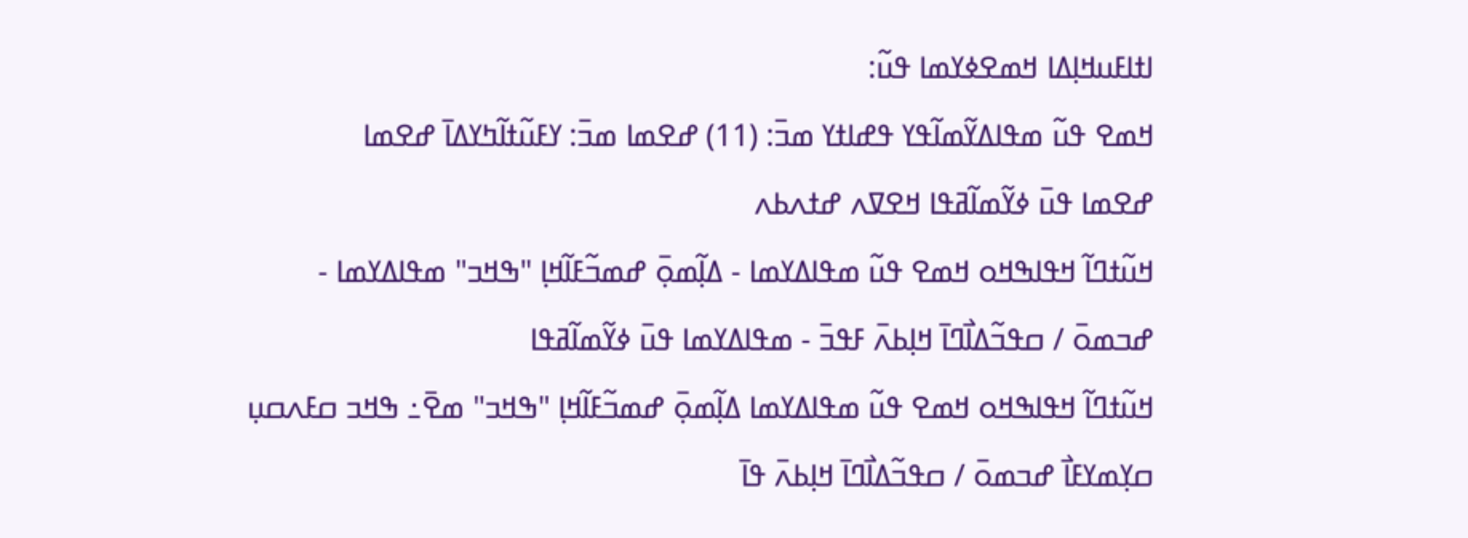ߊߙߊߓߎߞߊ߲ߡߊ ߞߘߐߦߌߘߊ ߟߎ߬:
ߞߘߐ ߟߎ߬ ߘߟߊߡߌ߬ߘߊ߬ߟߌ ߟߝߊߙߌ ߘߏ߫: (11) ߝߐߘߊ ߘߏ߫: ߌߓߎ߬ߙߊ߬ߤߌߡߊ߫ ߝߐߘߊ
ߝߐߘߊ ߟߎ߫ ߦߌ߬ߘߊ߬ߥߟߊ ߞߐߜߍ ߝߙߍߕߍ
ߞߎ߬ߙߣߊ߬ ߞߟߊߒߞߋ ߞߘߐ ߟߎ߬ ߘߟߊߡߌߘߊ - ߡߊ߲߬ߘߋ߲߫ ߝߘߏ߬ߓߊ߬ߞߊ߲ "ߒߞߏ" ߘߟߊߡߌߘߊ - ߝߏߘߋ߫ / ߛߟߏ߬ߡߊ߯ߣߊ߫ ߞߊ߲ߕߍ߫ ߓߟߏ߫ - ߘߟߊߡߌߘߊ ߟߎ߫ ߦߌ߬ߘߊ߬ߥߟߊ
ߞߎ߬ߙߣߊ߬ ߞߟߊߒߞߋ ߞߘߐ ߟߎ߬ ߘߟߊߡߌߘߊ ߡߊ߲߬ߘߋ߲߫ ߝߘߏ߬ߓߊ߬ߞߊ߲ "ߒߞߏ" ߘߐ߫߸ ߒߞߏ ߛߓߍߛߎ߲ ߛߌ߲ߘߌߓߊ߯ ߝߏߘߋ߫ / ߛߟߏ߬ߡߊ߯ߣߊ߫ ߞߊ߲ߕߍ߫ ߟߊ߫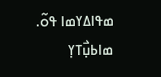ߘߟߊߡߌߘߊ ߟߋ߬.
ߘߊߕߎ߲߯ߠߌ߲